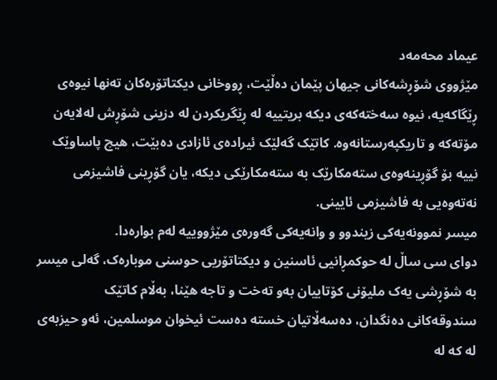عیماد محەمەد
مێژووی شۆڕشەکانی جیهان پێمان دەڵێت، ڕووخانی دیکتاتۆرەکان تەنها نیوەی ڕێگاکەیە، نیوە سەختەکەی دیکە بریتییە لە ڕێگریکردن لە دزینی شۆڕش لەلایەن مۆتەکە و تاریکپەرستانەوە. کاتێک گەلێک ئیرادەی ئازادی دەبێت، هیچ پاساوێک نییە بۆ گۆڕینەوەی ستەمکارێک بە ستەمکارێکی دیکە، یان گۆڕینی فاشیزمی نەتەوەیی بە فاشیزمی ئایینی.
میسر نموونەیەکی زیندوو و وانەیەکی گەورەی مێژووییە لەم بوارەدا.
دوای سی ساڵ لە حوکمڕانیی ئاسنین و دیکتاتۆریی حوسنی موبارەک، گەلی میسر بە شۆڕشی یەک ملیۆنی کۆتاییان بەو تەخت و تاجە هێنا، بەڵام کاتێک سندوقەکانی دەنگدان، دەسەڵاتیان خستە دەست ئیخوان موسلمین، ئەو حیزبەی لە کە لە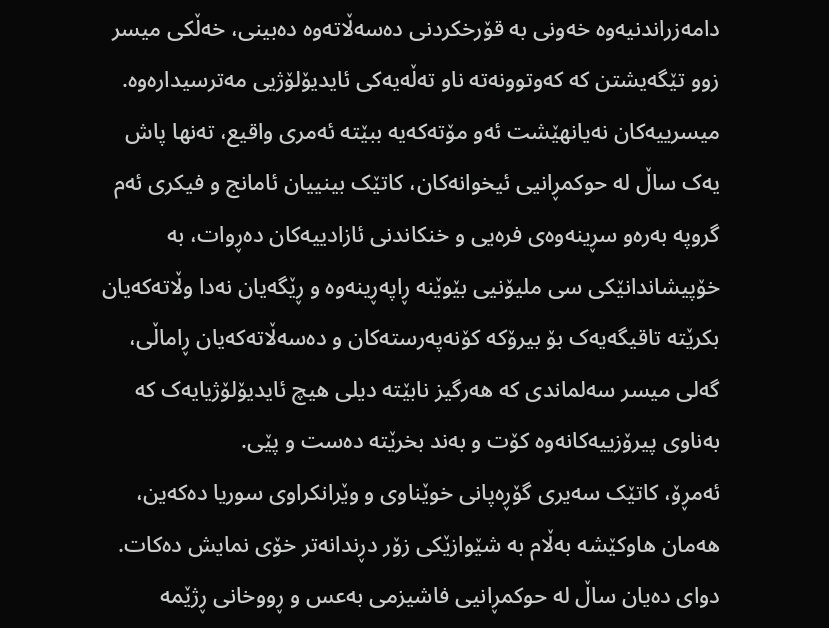دامەزراندنیەوە خەونی بە قۆرخکردنی دەسەڵاتەوە دەبینی، خەڵکی میسر زوو تێگەیشتن کە کەوتوونەتە ناو تەڵەیەکی ئایدیۆلۆژیی مەترسیدارەوە. میسرییەکان نەیانهێشت ئەو مۆتەکەیە ببێتە ئەمری واقیع، تەنها پاش یەک ساڵ لە حوکمڕانیی ئیخوانەکان، کاتێک بینییان ئامانج و فیکری ئەم گروپە بەرەو سڕینەوەی فرەیی و خنکاندنی ئازادییەکان دەڕوات، بە خۆپیشاندانێکی سی ملیۆنیی بێوێنە ڕاپەڕینەوە و ڕێگەیان نەدا وڵاتەکەیان بکرێتە تاقیگەیەک بۆ بیرۆکە کۆنەپەرستەکان و دەسەڵاتەکەیان ڕاماڵی، گەلی میسر سەلماندی کە هەرگیز نابێتە دیلی هیچ ئایدیۆلۆژیایەک کە بەناوی پیرۆزییەکانەوە کۆت و بەند بخرێتە دەست و پێی.
ئەمڕۆ، کاتێک سەیری گۆڕەپانی خوێناوی و وێرانکراوی سوریا دەکەین، هەمان هاوکێشە بەڵام بە شێوازێکی زۆر دڕندانەتر خۆی نمایش دەکات.
دوای دەیان ساڵ لە حوکمڕانیی فاشیزمی بەعس و ڕووخانی ڕژێمە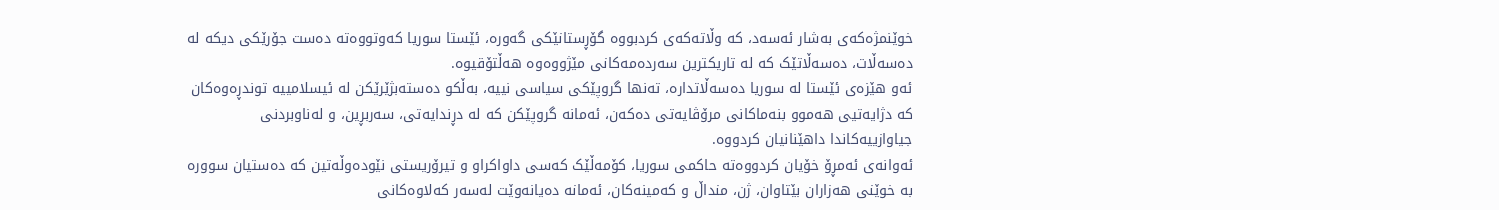خوێنمژەکەی بەشار ئەسەد، کە وڵاتەکەی کردبووە گۆڕستانێکی گەورە، ئێستا سوریا کەوتووەتە دەست جۆرێکی دیکە لە دەسەڵات، دەسەڵاتێک کە لە تاریکترین سەردەمەکانی مێژووەوە هەڵتۆقیوە.
ئەو هێزەی ئێستا لە سوریا دەسەڵاتدارە، تەنها گروپێکی سیاسی نییە، بەڵکو دەستەبژێرێکن لە ئیسلامییە توندڕەوەکان کە دژایەتیی هەموو بنەماکانی مرۆڤایەتی دەکەن، ئەمانە گروپێکن کە لە دڕندایەتی، سەربڕین، و لەناوبردنی جیاوازییەکاندا داهێنانیان کردووە.
ئەوانەی ئەمڕۆ خۆیان کردووەتە حاکمی سوریا، کۆمەڵێک کەسی داواکراو و تیرۆریستی نێودەوڵەتین کە دەستیان سوورە بە خوێنی هەزاران بێتاوان، ژن، منداڵ و کەمینەکان، ئەمانە دەیانەوێت لەسەر کەلاوەکانی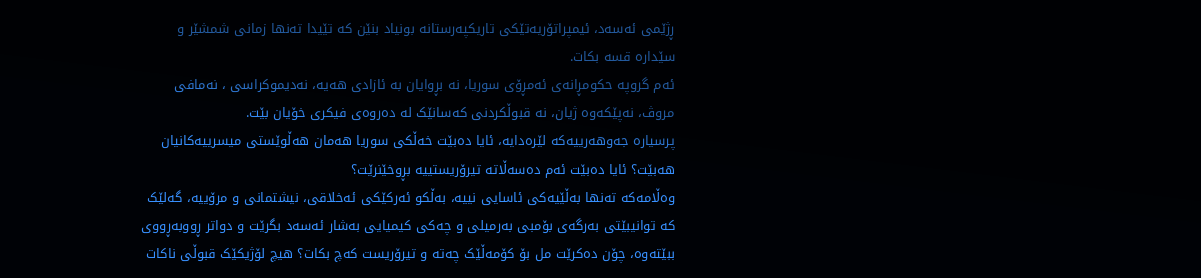ڕژێمی ئەسەد، ئیمپراتۆریەتێکی تاریکپەرستانە بونیاد بنێن کە تێیدا تەنها زمانی شمشێر و سێدارە قسە بکات.
ئەم گروپە حکومڕانەی ئەمڕۆی سوریا، نە بڕوایان بە ئازادی هەیە، نەدیموکراسی ، نەمافی مروڤ، نەپێکەوە ژیان، نە قبوڵکردنی کەسانێک لە دەروەی فیکری خۆیان بێت.
پرسیارە جەوهەرییەکە لێرەدایە، ئایا دەبێت خەڵکی سوریا هەمان هەڵوێستی میسرییەکانیان هەبێت؟ ئایا دەبێت ئەم دەسەڵاتە تیرۆریستییە بڕوخێنرێت؟
وەڵامەکە تەنها بەڵێیەکی ئاسایی نییە، بەڵکو ئەرکێکی ئەخلاقی، نیشتمانی و مرۆییە، گەلێک کە توانیبێتی بەرگەی بۆمبی بەرمیلی و چەکی کیمیایی بەشار ئەسەد بگرێت و دواتر ڕووبەڕووی ببێتەوە، چۆن دەکرێت مل بۆ کۆمەڵێک چەتە و تیرۆریست کەچ بکات؟ هیچ لۆژیکێک قبوڵی ناکات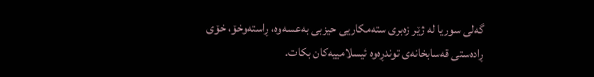گەلی سوریا لە ژێر زەبری ستەمکاریی حیزبی بەعسەوە، ڕاستەوخۆ، خۆی ڕادەستی قەسابخانەی توندڕەوە ئیسلامییەکان بکات.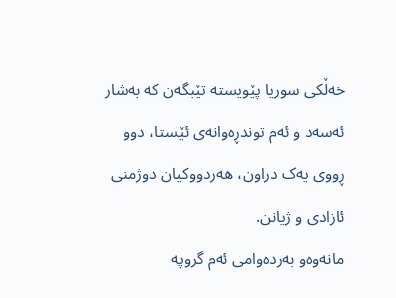خەڵکی سوریا پێویستە تێبگەن کە بەشار ئەسەد و ئەم توندڕەوانەی ئێستا، دوو ڕووی یەک دراون، هەردووکیان دوژمنی ئازادی و ژیانن.
مانەوەو بەردەوامی ئەم گروپە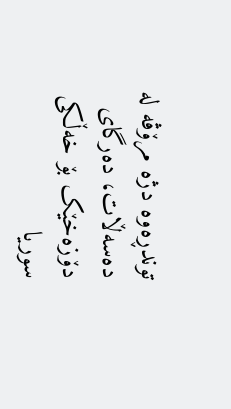توندڕەوە دژه مرۆڤە لە دەسەڵات، دەرگای دۆزەخێک بۆ خەڵکی سوریا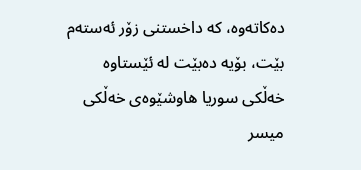دەکاتەوە، کە داخستنی زۆر ئەستەم بێت، بۆیە دەبێت لە ئێستاوە خەڵکی سوریا هاوشێوەی خەڵکی میسر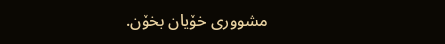مشووری خۆیان بخۆن.